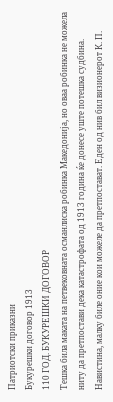Патриотски приказни
Букурешки договор 1913
110 ГОД. БУКУРЕШКИ ДОГОВОР
Тешка била маката на петвековната османлиска робинка Македонија, но оваа робинка не можела ниту да претпостави дека катастрофата од 1913 година ќе донесе уште потешка судбина.
Навистина, малку биле оние кои можеле да претпостават. Еден од нив бил визионерот К. П.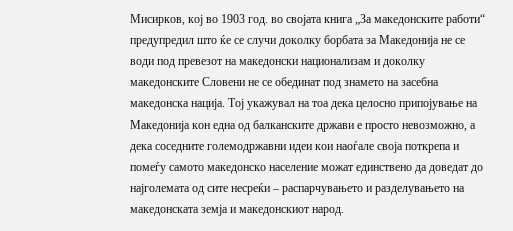Мисирков, кој во 1903 год. во својата книга „За македонските работи“ предупредил што ќе се случи доколку борбата за Македонија не се води под превезот на македонски национализам и доколку македонските Словени не се обединат под знамето на засебна македонска нација. Тој укажувал на тоа дека целосно припојување на Македонија кон една од балканските држави е просто невозможно, а дека соседните големодржавни идеи кои наоѓале своја поткрепа и помеѓу самото македонско население можат единствено да доведат до најголемата од сите несреќи – распарчувањето и разделувањето на македонската земја и македонскиот народ.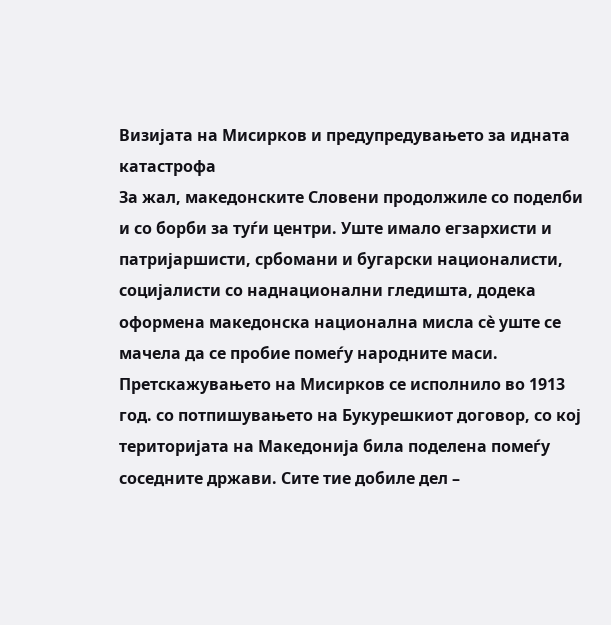Визијата на Мисирков и предупредувањето за идната катастрофа
За жал, македонските Словени продолжиле со поделби и со борби за туѓи центри. Уште имало егзархисти и патријаршисти, србомани и бугарски националисти, социјалисти со наднационални гледишта, додека оформена македонска национална мисла сѐ уште се мачела да се пробие помеѓу народните маси.
Претскажувањето на Мисирков се исполнило во 1913 год. со потпишувањето на Букурешкиот договор, со кој територијата на Македонија била поделена помеѓу соседните држави. Сите тие добиле дел –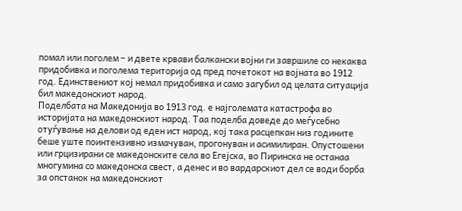помал или поголем – и двете крвави балкански војни ги завршиле со некаква придобивка и поголема територија од пред почетокот на војната во 1912 год. Единствениот кој немал придобивка и само загубил од целата ситуација бил македонскиот народ.
Поделбата на Македонија во 1913 год. е најголемата катастрофа во историјата на македонскиот народ. Таа поделба доведе до меѓусебно отуѓување на делови од еден ист народ, кој така расцепкан низ годините беше уште поинтензивно измачуван, прогонуван и асимилиран. Опустошени или грцизирани се македонските села во Егејска, во Пиринска не останаа многумина со македонска свест, а денес и во вардарскиот дел се води борба за опстанок на македонскиот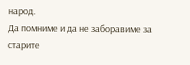народ.
Да помниме и да не заборавиме за старите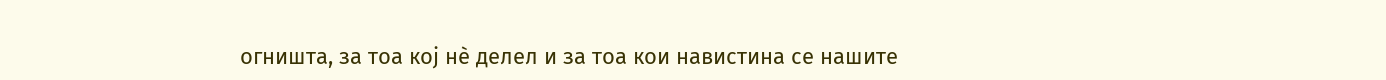огништа, за тоа кој нѐ делел и за тоа кои навистина се нашите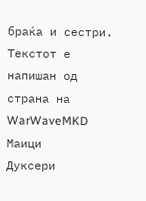браќа и сестри.
Текстот е напишан од страна на WarWaveMKD
Маици
Дуксери